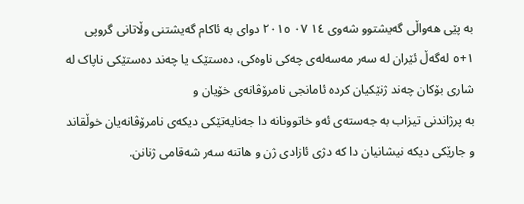بە پێی هەواڵی گەیشتوو شەوی ١٤ ٠٧ ٢٠١٥ دوای بە ئاکام گەیشتنی وڵاتانی گروپی ١+٥ لەگەڵ ئێران لە سەر مەسەلەی چەکی ناوەکی، دەستێک یا چەند دەستێکی ناپاک لە شاری بۆکان چەند ژنێکیان کردە ئامانجی نامرۆڤانەی خۆیان و
بە پرژاندنی تیزاب بە جەستەی ئەو خاتوونانە دا جەنایەتێکی دیکەی نامرۆڤانەیان خوڵقاند و جارێکی دیکە نیشانیان دا کە دژی ئازادی ژن و هاتنە سەر شەقامی ژنانن.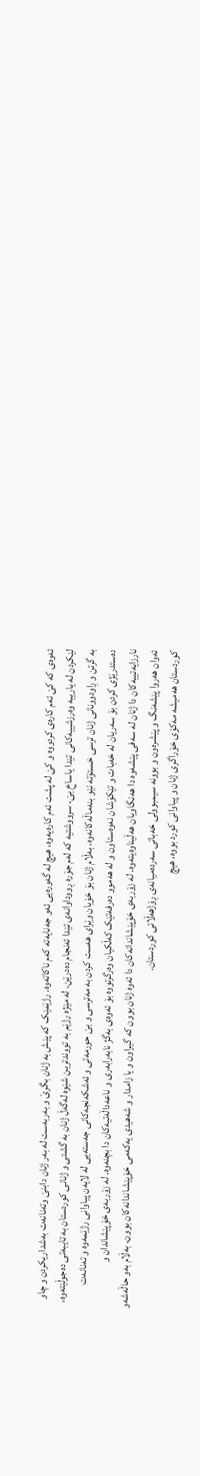ئەوەی کە کێ ئەم کارەی کردووە و کێ لە پشت ئەم کارەیەوە، هیچ لە گەورەیی ئەو جەنایەتە کەم ناکاتەوە. رژێمێک کە پێش بە ژنان بگرێ و بەربەست لە بەر ژنان دابنێ وتەنانەت بەشداریکردن و چاو لێکردن لە یارییە وەرزشییەکانی تێدا یاساخ بێ، سرووشتیە کە لەم جۆرە ڕووداوانەی تێدا ئەنجام دەدرێن. لە مێژە رژێم بە تووندترین شێوە لەگەڵ ژنان بە گشتی و ژنانی کوردستان بە تایبەتی دەجوڵێتەوە، بە گرتن و ڕاودوونانی ژنان ترسی خستۆتە نێو بنەماڵەکانەوە، بەڵام ژنان بۆ خۆیان وێرای هەست کردن بە مەترسی و بێ حورمەتی و ئەشکەنجەکانی جەستەیی لە لایەن پیاوانی رژێمەوە و تەنانەت دەستدرێژی کردن بۆ سەریان لە خەبات و تێکۆشان نەوەستاون و لە هەموو دەرفەتێک کەڵکیان وەرگرتووە بۆ ئەوەی بەگژ نابەرابەری و ناعەداڵەتیەکان دا بچنەوە. لە زۆربەی خۆپێشاندان و نارزایەتییەکان دا ژنان لە سەفی پێشەوە دا هەنگاویان هەڵیناوەیتەوە. لە زۆربەی خۆپێشاندانەکان دا ئەوە ژنان بوون کە گیراون و یا زامدار و شەهیدی یەکەمی خۆپێشاندانەکان بوون. بەڵام بەو حاڵەشەو ئەوان هەروا پێشەنگ و پێشرەون و بوونە سیمبوولی خەباتی سەردەمیانەی ڕۆژهەڵاتی کوردستان.
کوردستان هەمیشە مەکۆی خۆراگری ژنان و پیاوانی کورد بووە، هیچ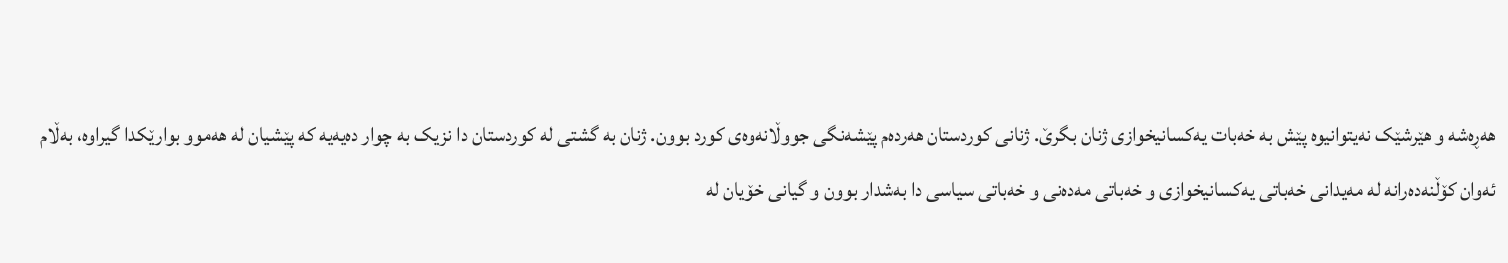هەڕەشە و هێرشێک نەیتوانیوە پێش بە خەبات یەکسانیخوازی ژنان بگرێ. ژنانی کوردستان هەردەم پێشەنگی جووڵانەوەی کورد بوون. ژنان بە گشتی لە کوردستان دا نزیک بە چوار دەیەیە کە پێشیان لە هەموو بوارێکدا گیراوە، بەڵام ئەوان کۆڵنەدەرانە لە مەیدانی خەباتی یەکسانیخوازی و خەباتی مەدەنی و خەباتی سیاسی دا بەشدار بوون و گیانی خۆیان لە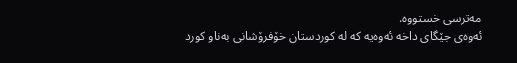مەترسی خستووە.
ئەوەی جێگای داخە ئەوەیە کە لە کوردستان خۆفرۆشانی بەناو کورد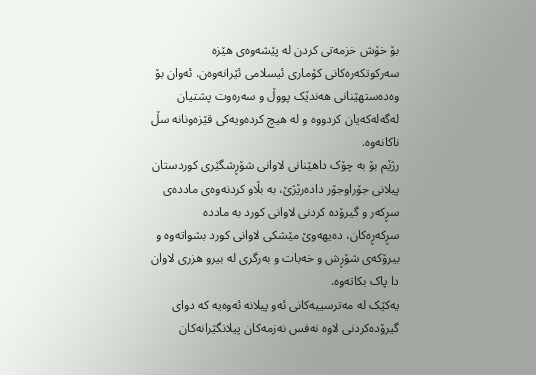بۆ خۆش خزمەتی کردن لە پێشەوەی هێزە سەرکوتکەرەکانی کۆماری ئیسلامی ئێرانەوەن. ئەوان بۆ وەدەستهێنانی هەندێک پووڵ و سەرەوت پشتیان لەگەلەکەیان کردووە و لە هیچ کردەویەکی قێزەونانە سڵ ناکانەوە.
رژێم بۆ بە چۆک داهێنانی لاوانی شۆڕشگێری کوردستان پیلانی جۆراوجۆر دادەرێژێ، بە بڵاو کردنەوەی ماددەی سڕکەر و گیرۆدە کردنی لاوانی کورد بە ماددە سڕکەڕەکان، دەیهەوێ مێشکی لاوانی کورد بشواتەوە و بیرۆکەی شۆڕش و خەبات و بەرگری لە بیرو هزری لاوان دا پاک بکاتەوە.
یەکێک لە مەترسییەکانی ئەو پیلانە ئەوەیە کە دوای گیرۆدەکردنی لاوە نەفس نەزمەکان پیلانگێرانەکان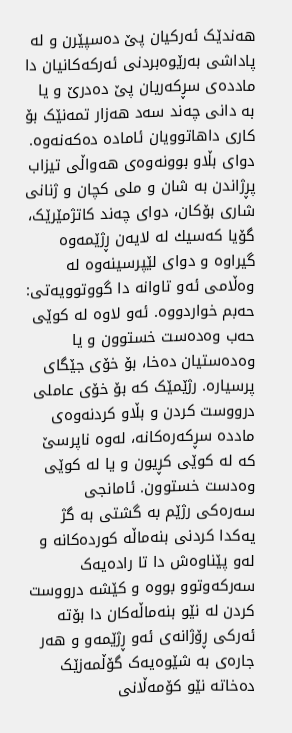هەندێک ئەرکیان پێ دەسپێرن و لە پاداشی بەرێوەبردنی ئەرکەکانیان دا ماددەی سڕکەریان پێ دەدرێ و یا بە دانی چەند سەد هەزار تمەنێک بۆ کاری داهاتوویان ئامادە دەکەنەوە.
دوای بڵاو بوونەوەی هەواڵی تیزاب پڕژاندن بە شان و ملی کچان و ژنانی شاری بۆکان، دوای چەند کاتژمێرێک، گۆیا کەسیك لە لایەن ڕژێمەوە گیراوە و دوای لێپرسینەوە لە وەڵامی ئەو تاوانە دا گووتوویەتی: حەبم خواردووە. ئەو لاوە لە کوێی حەب وەدەست خستوون و یا وەدەستیان دەخا، بۆ خۆی جێگای پرسیارە. رژێمێک کە بۆ خۆی عاملی درووست کردن و بڵاو کردنەوەی ماددە سڕکەرەکانە، لەوە ناپرسێ کە لە کوێی کڕیون و یا لە کوێی وەدست خستوون. ئامانجی سەرەکی رژێم بە گشتی بە گژ یەکدا کردنی بنەماڵە کوردەکانە و لەو پێناوەش دا تا رادەیەک سەرکەوتوو بووە و کێشە درووست کردن لە نێو بنەماڵەکان دا بۆتە ئەرکی ڕۆژانەی ئەو ڕژێمەو و هەر جارەی بە شێوەیەک گۆڵمەزێک دەخاتە نێو کۆمەڵانی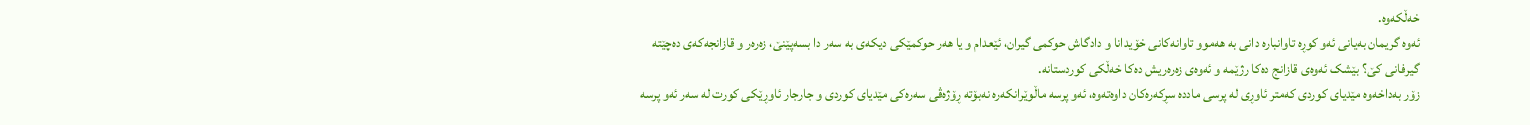خەڵکەوە.
ئەوە گریمان بەیانی ئەو کوڕە تاوانبارە دانی بە هەموو تاوانەکانی خۆیدانا و دادگاش حوکمی گیران، ئێعدام و یا هەر حوکمێکی دیکەی بە سەر دا بسەپێنێ، زەرەر و قازانجەکەی دەچێتە گیرفانی کێ؟ بێشک ئەوەی قازانج دەکا رژێمە و ئەوەی زەرەریش دەکا خەڵکی کوردستانە.
زۆر بەداخەوە مێدیای کوردی کەمتر ئاوڕی لە پرسی ماددە سڕکەرەکان داوەتەوە، ئەو پرسە ماڵوێرانکەرە نەبۆتە ڕۆژەڤی سەرەکی مێدیای کوردی و جارجار ئاوڕێکی کورت لە سەر ئەو پرسە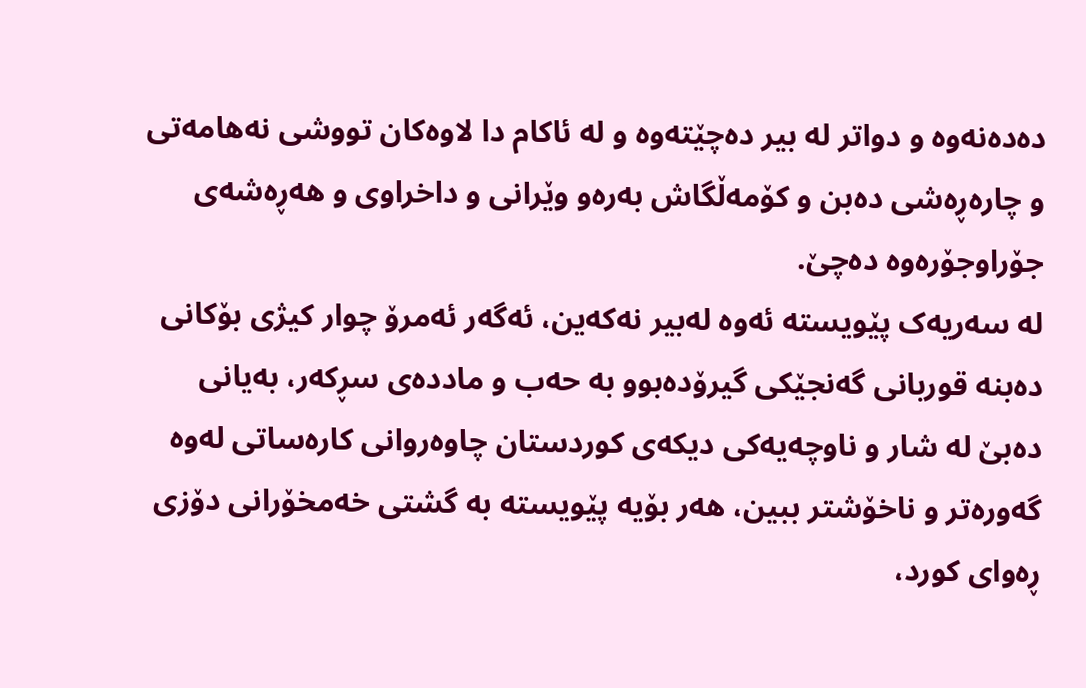دەدەنەوە و دواتر لە بیر دەچێتەوە و لە ئاکام دا لاوەکان تووشی نەهامەتی و چارەڕەشی دەبن و کۆمەڵگاش بەرەو وێرانی و داخراوی و هەڕەشەی جۆراوجۆرەوە دەچێ.
لە سەریەک پێویستە ئەوە لەبیر نەکەین، ئەگەر ئەمرۆ چوار کیژی بۆکانی دەبنە قوربانی گەنجێکی گیرۆدەبوو بە حەب و ماددەی سڕکەر، بەیانی دەبێ لە شار و ناوچەیەکی دیکەی کوردستان چاوەروانی کارەساتی لەوە گەورەتر و ناخۆشتر ببین، هەر بۆیە پێویستە بە گشتی خەمخۆرانی دۆزی ڕەوای کورد،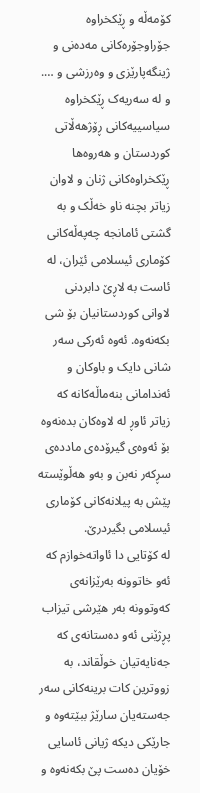کۆمەڵە و ڕێکخراوە جۆراوجۆرەکانی مەدەنی و ژینگەپارێزی و وەرزشی و …. و لە سەریەک ڕێکخراوە سیاسییەکانی ڕۆژهەڵاتی کوردستان و هەروەها ڕێکخراوەکانی ژنان و لاوان زیاتر بچنە ناو خەڵک و بە گشتی ئامانجە چەپەڵەکانی کۆماری ئیسلامی ئێران، لە ئاست بە لاڕێ دابردنی لاوانی کوردستانیان بۆ شی بکەنەوە. ئەوە ئەرکی سەر شانی دایک و باوکان و ئەندامانی بنەماڵەکانە کە زیاتر ئاوڕ لە لاوەکان بدەنەوە بۆ ئەوەی گیرۆدەی ماددەی سڕکەر نەبن و بەو هەڵوێستە پێش بە پیلانەکانی کۆماری ئیسلامی بگیردرێ.
لە کۆتایی دا ئاواتەخوازم کە ئەو خاتوونە بەرێزانەی کەوتوونە بەر هێرشی تیزاب پڕژێنی ئەو دەستانەی کە جەنایەتیان خوڵقاند، بە زووترین کات برینەکانی سەر جەستەیان سارێژ ببێتەوە و جارێکی دیکە ژیانی ئاسایی خۆیان دەست پێ بکەنەوە و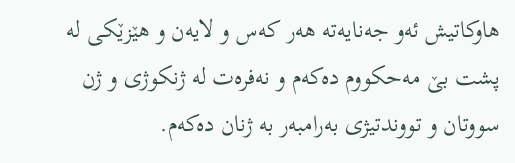هاوکاتیش ئەو جەنایەتە هەر کەس و لایەن و هێزێکی لە پشت بێ مەحکووم دەکەم و نەفرەت لە ژنکوژی و ژن سووتان و تووندتیژی بەرامبەر بە ژنان دەکەم.